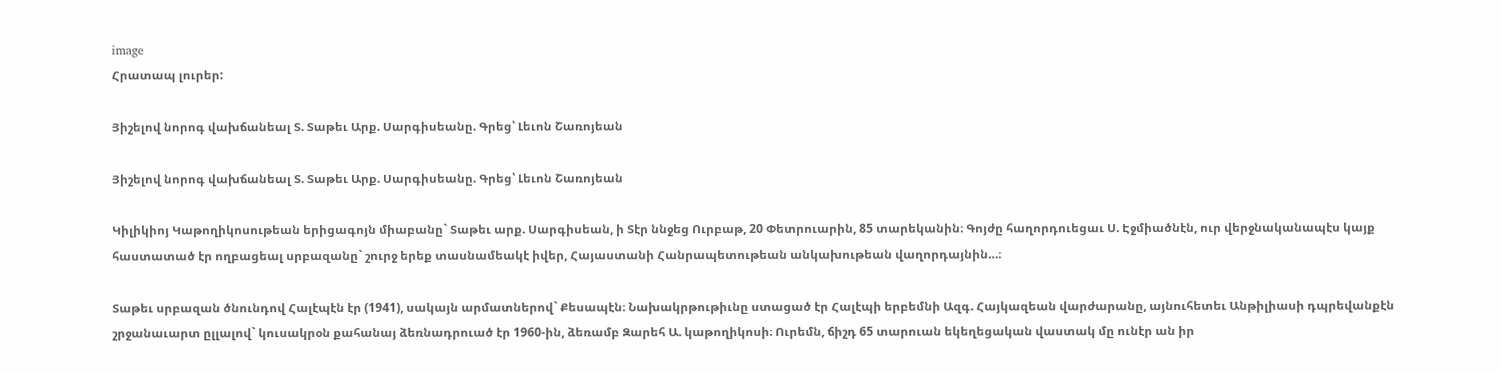image
Հրատապ լուրեր:

Յիշելով նորոգ վախճանեալ Տ. Տաթեւ Արք. Սարգիսեանը. Գրեց՝ Լեւոն Շառոյեան

Յիշելով նորոգ վախճանեալ Տ. Տաթեւ Արք. Սարգիսեանը. Գրեց՝ Լեւոն Շառոյեան

Կիլիկիոյ Կաթողիկոսութեան երիցագոյն միաբանը` Տաթեւ արք. Սարգիսեան, ի Տէր ննջեց Ուրբաթ, 20 Փետրուարին, 85 տարեկանին։ Գոյժը հաղորդուեցաւ Ս. Էջմիածնէն, ուր վերջնականապէս կայք հաստատած էր ողբացեալ սրբազանը` շուրջ երեք տասնամեակէ իվեր, Հայաստանի Հանրապետութեան անկախութեան վաղորդայնին…։

Տաթեւ սրբազան ծնունդով Հալէպէն էր (1941), սակայն արմատներով` Քեսապէն։ Նախակրթութիւնը ստացած էր Հալէպի երբեմնի Ազգ. Հայկազեան վարժարանը, այնուհետեւ Անթիլիասի դպրեվանքէն շրջանաւարտ ըլլալով` կուսակրօն քահանայ ձեռնադրուած էր 1960-ին, ձեռամբ Զարեհ Ա. կաթողիկոսի։ Ուրեմն, ճիշդ 65 տարուան եկեղեցական վաստակ մը ունէր ան իր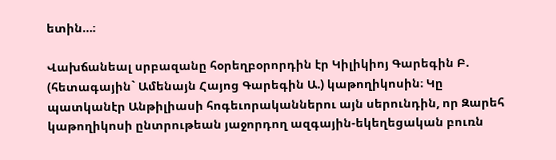ետին…։

Վախճանեալ սրբազանը հօրեղբօրորդին էր Կիլիկիոյ Գարեգին Բ. (հետագային` Ամենայն Հայոց Գարեգին Ա.) կաթողիկոսին։ Կը պատկանէր Անթիլիասի հոգեւորականներու այն սերունդին, որ Զարեհ կաթողիկոսի ընտրութեան յաջորդող ազգային-եկեղեցական բուռն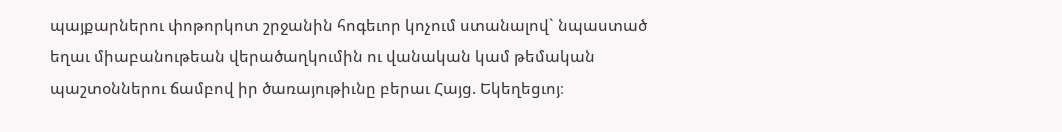պայքարներու փոթորկոտ շրջանին հոգեւոր կոչում ստանալով` նպաստած եղաւ միաբանութեան վերածաղկումին ու վանական կամ թեմական պաշտօններու ճամբով իր ծառայութիւնը բերաւ Հայց. Եկեղեցւոյ։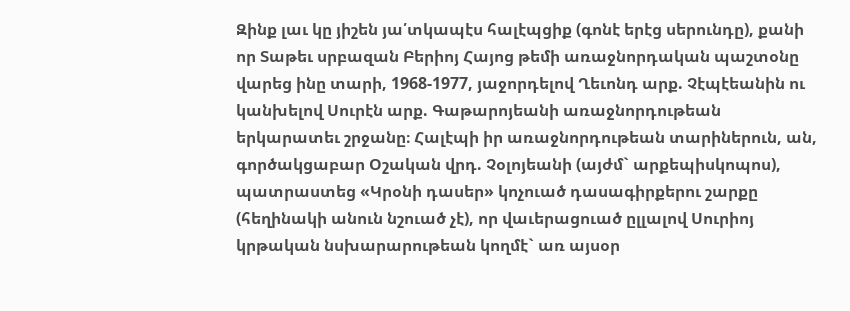Զինք լաւ կը յիշեն յա՛տկապէս հալէպցիք (գոնէ երէց սերունդը), քանի որ Տաթեւ սրբազան Բերիոյ Հայոց թեմի առաջնորդական պաշտօնը վարեց ինը տարի, 1968-1977, յաջորդելով Ղեւոնդ արք. Չէպէեանին ու կանխելով Սուրէն արք. Գաթարոյեանի առաջնորդութեան երկարատեւ շրջանը։ Հալէպի իր առաջնորդութեան տարիներուն, ան, գործակցաբար Օշական վրդ. Չօլոյեանի (այժմ` արքեպիսկոպոս), պատրաստեց «Կրօնի դասեր» կոչուած դասագիրքերու շարքը (հեղինակի անուն նշուած չէ), որ վաւերացուած ըլլալով Սուրիոյ կրթական նսխարարութեան կողմէ` առ այսօր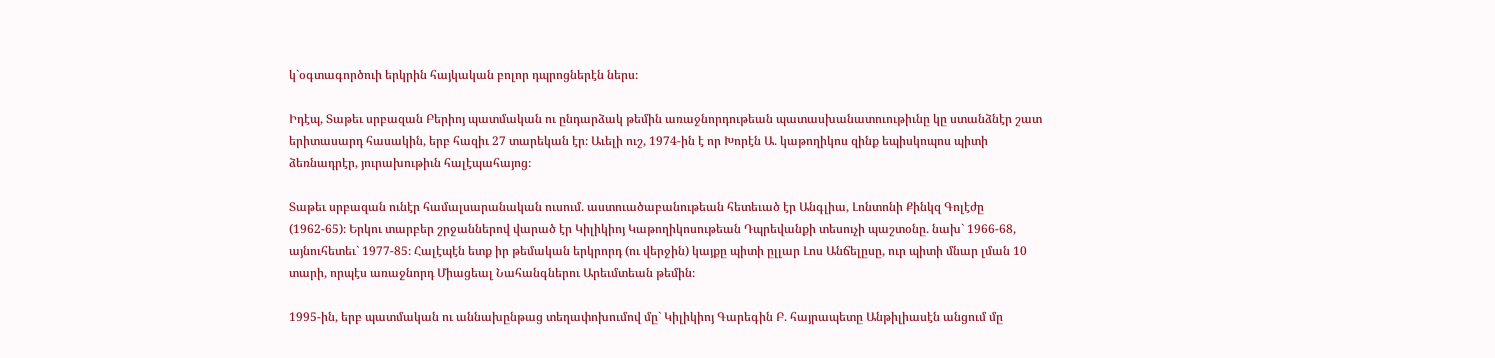կ`օգտագործուի երկրին հայկական բոլոր դպրոցներէն ներս։

Իդէպ, Տաթեւ սրբազան Բերիոյ պատմական ու ընդարձակ թեմին առաջնորդութեան պատասխանատուութիւնը կը ստանձնէր շատ երիտասարդ հասակին, երբ հազիւ 27 տարեկան էր։ Աւելի ուշ, 1974-ին է որ Խորէն Ա. կաթողիկոս զինք եպիսկոպոս պիտի ձեռնադրէր, յուրախութիւն հալէպահայոց։

Տաթեւ սրբազան ունէր համալսարանական ուսում. աստուածաբանութեան հետեւած էր Անգլիա, Լոնտոնի Քինկզ Գոլէժը (1962-65)։ Երկու տարբեր շրջաններով վարած էր Կիլիկիոյ Կաթողիկոսութեան Դպրեվանքի տեսուչի պաշտօնը. նախ` 1966-68, այնուհետեւ` 1977-85։ Հալէպէն ետք իր թեմական երկրորդ (ու վերջին) կայքը պիտի ըլլար Լոս Անճելըսը, ուր պիտի մնար լման 10 տարի, որպէս առաջնորդ Միացեալ Նահանգներու Արեւմտեան թեմին։

1995-ին, երբ պատմական ու աննախընթաց տեղափոխումով մը` Կիլիկիոյ Գարեգին Բ. հայրապետը Անթիլիասէն անցում մը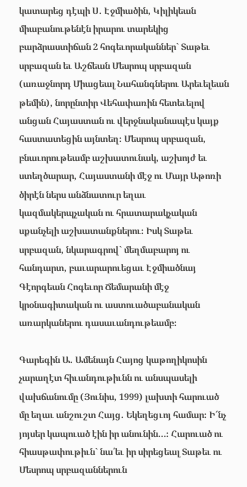կատարեց դէպի Ս. Էջմիածին, Կիլիկեան միաբանութենէն իրարու տարեկից բարձրաստիճան 2 հոգեւորականներ` Տաթեւ սրբազան եւ Աշճեան Մեսրոպ սրբազան (առաջնորդ Միացեալ Նահանգներու Արեւելեան թեմին), նորընտիր Վեհափառին հետեւելով անցան Հայաստան ու վերջնականապէս կայք հաստատեցին այնտեղ։ Մեսրոպ սրբազան, բնաւորութեամբ աշխատունակ, աշխոյժ եւ ստեղծարար, Հայաստանի մէջ ու Մայր Աթոռի ծիրէն ներս անձնատուր եղաւ կազմակերպչական ու հրատարակչական սքանչելի աշխատանքներու։ Իսկ Տաթեւ սրբազան, նկարագրով` մեղմաբարոյ ու հանդարտ, բաւարարուեցաւ Էջմիածնայ Գէորգեան Հոգեւոր Ճեմարանի մէջ կրօնագիտական ու աստուածաբանական առարկաներու դասաւանդութեամբ։

Գարեգին Ա. Ամենայն Հայոց կաթողիկոսին չարաղէտ հիւանդութիւնն ու անսպասելի վախճանումը (Յունիս, 1999) լախտի հարուած մը եղաւ անշուշտ Հայց. Եկեղեցւոյ համար։ Ի՜նչ յոյսեր կապուած էին իր անունին…։ Հարուած ու հիասթափութիւն` նա՛եւ իր սիրեցեալ Տաթեւ ու Մեսրոպ սրբազաններուն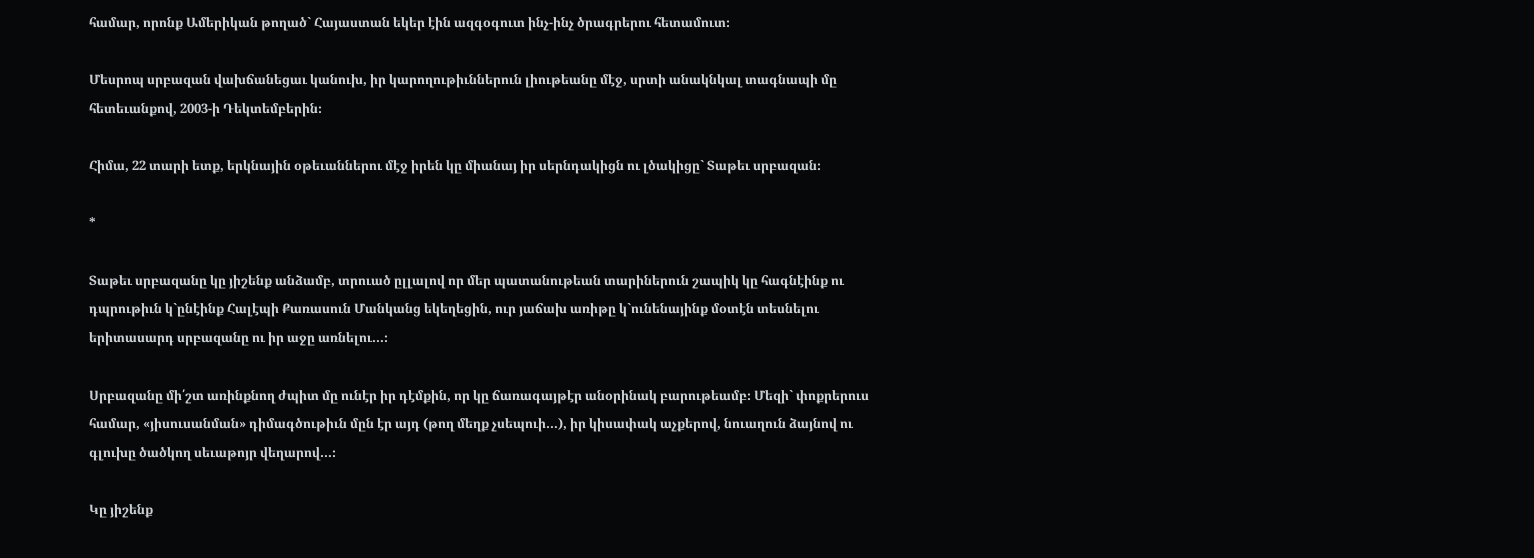համար, որոնք Ամերիկան թողած` Հայաստան եկեր էին ազգօգուտ ինչ-ինչ ծրագրերու հետամուտ։

Մեսրոպ սրբազան վախճանեցաւ կանուխ, իր կարողութիւններուն լիութեանը մէջ, սրտի անակնկալ տագնապի մը հետեւանքով, 2003-ի Դեկտեմբերին։

Հիմա, 22 տարի ետք, երկնային օթեւաններու մէջ իրեն կը միանայ իր սերնդակիցն ու լծակիցը` Տաթեւ սրբազան։

*

Տաթեւ սրբազանը կը յիշենք անձամբ, տրուած ըլլալով որ մեր պատանութեան տարիներուն շապիկ կը հագնէինք ու դպրութիւն կ`ընէինք Հալէպի Քառասուն Մանկանց եկեղեցին, ուր յաճախ առիթը կ`ունենայինք մօտէն տեսնելու երիտասարդ սրբազանը ու իր աջը առնելու…։

Սրբազանը մի՛շտ առինքնող ժպիտ մը ունէր իր դէմքին, որ կը ճառագայթէր անօրինակ բարութեամբ։ Մեզի` փոքրերուս համար, «յիսուսանման» դիմագծութիւն մըն էր այդ (թող մեղք չսեպուի…), իր կիսափակ աչքերով, նուաղուն ձայնով ու գլուխը ծածկող սեւաթոյր վեղարով…։

Կը յիշենք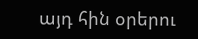այդ հին օրերու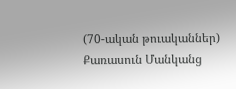(70-ական թուականներ) Քառասուն Մանկանց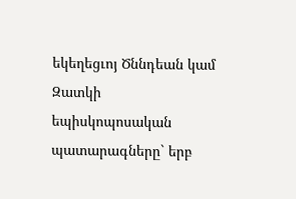եկեղեցւոյ Ծննդեան կամ Զատկի եպիսկոպոսական պատարագները` երբ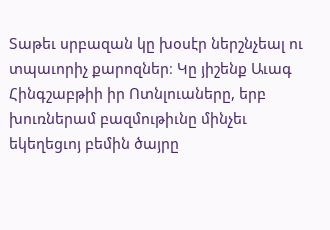Տաթեւ սրբազան կը խօսէր ներշնչեալ ու տպաւորիչ քարոզներ։ Կը յիշենք Աւագ Հինգշաբթիի իր Ոտնլուաները, երբ խուռներամ բազմութիւնը մինչեւ եկեղեցւոյ բեմին ծայրը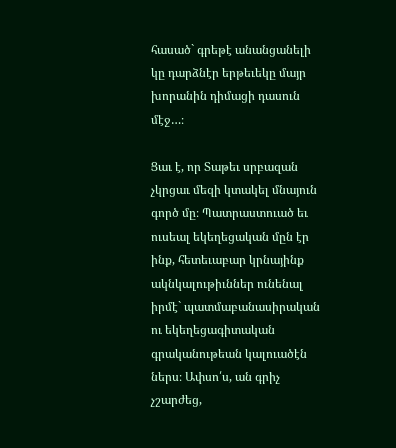հասած` գրեթէ անանցանելի կը դարձնէր երթեւեկը մայր խորանին դիմացի դասուն մէջ…։

Ցաւ է, որ Տաթեւ սրբազան չկրցաւ մեզի կտակել մնայուն գործ մը։ Պատրաստուած եւ ուսեալ եկեղեցական մըն էր ինք, հետեւաբար կրնայինք ակնկալութիւններ ունենալ իրմէ` պատմաբանասիրական ու եկեղեցագիտական գրականութեան կալուածէն ներս։ Ափսո՛ս, ան գրիչ չշարժեց,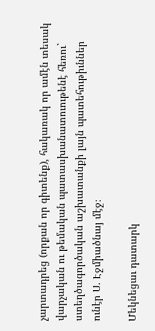չարտադրեց (որքան որ գիտենք), հակառակ որ ամէն տեսակ վարչական ու թեմական պատասխանատուութենէ հեռու` ստեղծագործական աշխատանքի լայն պատեհութիւններ ունէր Ս. Էջմիածնայ մէջ։

Մեկնեցաւ դատարկ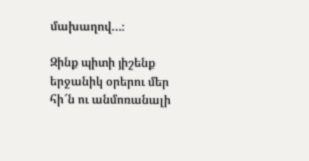մախաղով…։

Զինք պիտի յիշենք երջանիկ օրերու մեր հի՜ն ու անմոռանալի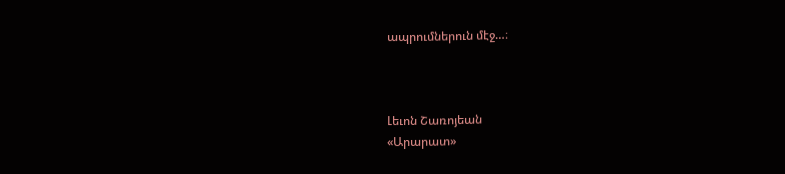ապրումներուն մէջ…։



Լեւոն Շառոյեան
«Արարատ»